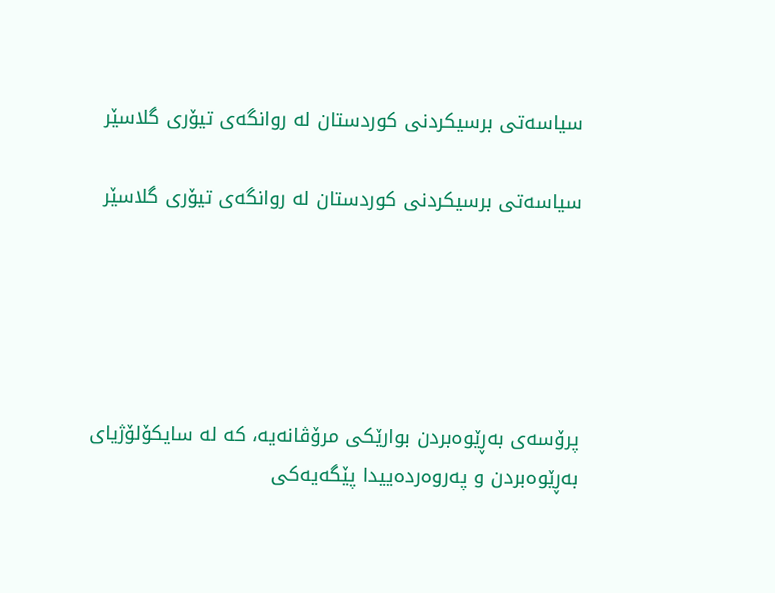سیاسه‌تى برسیكردنى كوردستان له‌ روانگه‌ى تیۆرى گلاسێر

سیاسه‌تى برسیكردنى كوردستان له‌ روانگه‌ى تیۆرى گلاسێر





پرۆسه‌ى به‌ڕێوه‌بردن بوارێكى مرۆڤانه‌یه‌، كه‌ له‌ سایكۆلۆژیاى به‌ڕێوه‌بردن و په‌روه‌رده‌ییدا پێگه‌یه‌كى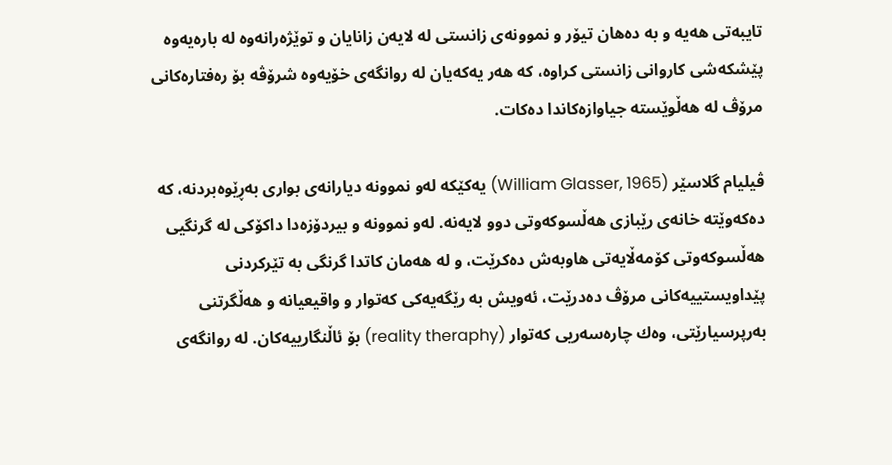تایبه‌تى هه‌یه‌ و به‌ ده‌هان تیۆر و نموونه‌ى زانستى له‌ لایه‌ن زانایان و توێژه‌رانه‌وه‌ له‌ باره‌یه‌وه‌ پێشكه‌شى كاروانى زانستى كراوه‌، كه‌ هه‌ر یه‌كه‌یان له‌ روانگه‌ى خۆیه‌وه‌ شرۆڤه‌ بۆ ره‌فتاره‌كانى مرۆڤ له‌ هه‌ڵوێسته‌ جیاوازه‌كاندا ده‌كات.

ڤیلیام گلاسێر (William Glasser, 1965) یه‌كێكه‌ له‌و نموونه‌ دیارانه‌ى بوارى به‌ڕێوه‌بردنه‌، كه‌ ده‌كه‌وێته‌ خانه‌ى رێبازى هه‌ڵسوكه‌وتى دوو لایه‌نه‌. له‌و نموونه‌ و بیردۆزه‌دا داكۆكى له‌ گرنگیى هه‌ڵسوكه‌وتى كۆمه‌ڵایه‌تى هاوبه‌ش ده‌كرێت، و له‌ هه‌مان كاتدا گرنگى به‌ تێركردنى پێداویستییه‌كانى مرۆڤ ده‌درێت، ئه‌ویش به‌ رێگه‌یه‌كى كه‌توار و واقیعیانه‌ و هه‌ڵگرتنى به‌رپرسیارێتى، وه‌ك چاره‌سه‌ریى كه‌توار (reality theraphy) بۆ ئاڵنگارییه‌كان. له‌ روانگه‌ى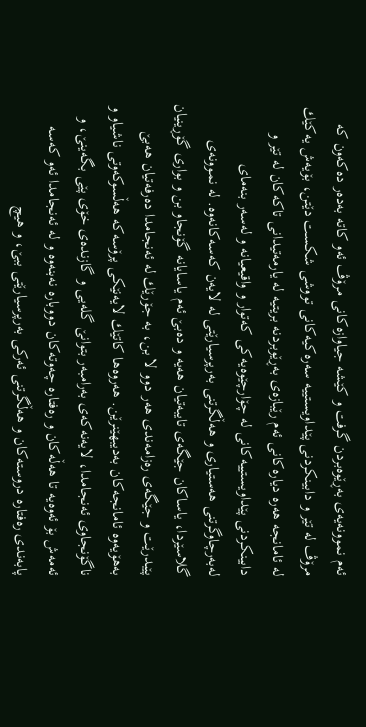ئه‌م نموونه‌یه‌ى به‌ڕێوه‌بردن گرفت و كێشه‌ جیاوازه‌كانى مرۆڤ ئه‌و كاته‌ به‌ده‌ر ده‌كه‌ون كه‌ مرۆڤ له‌ تێر و دابینكردنى پێداویستییه‌ سه‌ره‌كیه‌كانى تووشى شكست دێتن، بۆیه‌ش یه‌كێك له‌ ئامانجه‌ هه‌ره‌ دیاره‌كانى ئه‌م رێبازه‌ى به‌ڕێوبردنه‌ بریتیه‌ له‌ یارمه‌تیدانى تاكه‌كان له‌ تێر و دابینكردنى پێداویستییه‌كانى له‌ چۆارچێوه‌یه‌كى كه‌توار و واقیعیانه‌ و له‌سه‌ر بنه‌ماى له‌به‌رچاوگرتنى هه‌ستیارى و هه‌ڵگرتنى به‌رپرسیارێتى له‌ لایه‌ن كه‌سه‌كانه‌وه‌. له‌ نموونه‌ى گلاسێردا، یاساكان جێگه‌ى تایبه‌تیان هه‌یه‌ و ده‌بێ ئه‌م یاسایانه‌ گۆنجاو بن و بوارى گۆڕینیان پێبدرێت و جێگه‌ى ره‌زامه‌ندى هه‌ر دوو لا بن، به‌ جۆرێك له‌ ئه‌نجامدا ده‌رفه‌تیان هه‌بێ به‌هۆیه‌وه‌ ئامانجه‌كان به‌دیبهێنرێن. هه‌روه‌ها كاتێك لایه‌نێكى پرۆسه‌كه‌ هه‌ڵسوكه‌وتى ناشیاو و ناگۆنجاوى ئه‌نجامدا، لایه‌نه‌كه‌ى به‌رامبه‌ر بتوانێ گله‌یى و گازنده‌ى خۆى پێى بگه‌ینێ، و ئه‌مه‌ش بۆ ئه‌وه‌یه‌ تا هه‌ڵه‌كان و ره‌فتاره‌ چه‌وته‌كان دووباره‌ نه‌بنه‌وه‌ و له‌ ئه‌نجامدا ئه‌و كه‌سه‌ پابه‌ندى ره‌فتاره‌ دروسته‌كان و هه‌ڵگرتنى ئه‌ركى به‌رپرسیارێتى ببێ، و هیچ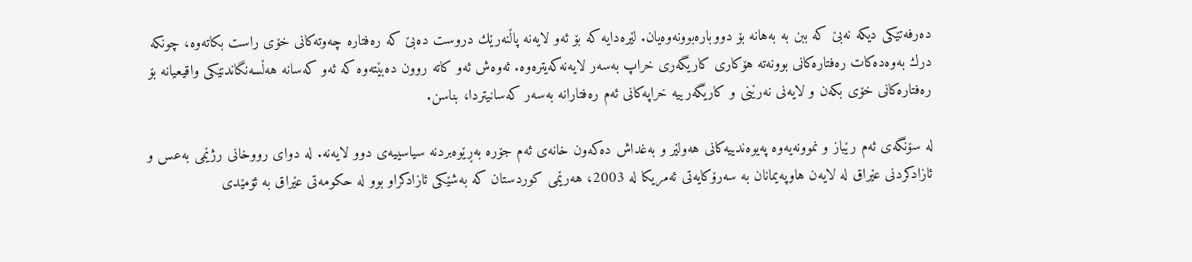ده‌رفه‌تێكى دیكه‌ نه‌بێ كه‌ ببن به‌ به‌هانه‌ بۆ دووباره‌بوونه‌وه‌یان. لێره‌دایه‌ كه‌ بۆ ئه‌و لایه‌نه‌ پاڵنه‌رێك دروست ده‌بێ كه‌ ره‌فتاره‌ چه‌وته‌كانى خۆى راست بكاته‌وه‌، چونكه‌ درك به‌وه‌ده‌كات ره‌فتاره‌كانى بوونه‌ته‌ هۆكارى كاریگه‌رى خراپ به‌سه‌ر لایه‌نه‌كه‌یتره‌وه‌. ئه‌وه‌ش ئه‌و كاته‌ روون ده‌بێته‌وه‌ كه‌ ئه‌و كه‌سانه‌ هه‌ڵسه‌نگاندنێكى واقیعیانه‌ بۆ ره‌فتاره‌كانى خۆى بكه‌ن و لایه‌نى نه‌رێنى و كاریگه‌رییه‌ خراپه‌كانى ئه‌م ره‌فتارانه‌ به‌سه‌ر كه‌سانیتردا، بناسن.

له‌ سۆنگه‌ى ئه‌م رێباز و نموونه‌یه‌وه‌ په‌یوه‌ندییه‌كانى هه‌ولێر و به‌غداش ده‌كه‌ون خانه‌ى ئه‌م جۆره‌ به‌ڕێوه‌بردنه‌ سیاسییه‌ى دوو لایه‌نه‌. له‌ دواى رووخانى رژێمى به‌عس و ئازادكردنى عێراق له‌ لایه‌ن هاوپه‌یمانان به‌ سه‌رۆكایه‌تى ئه‌مریكا له‌ 2003، هه‌رێمى كوردستان كه‌ به‌شێكى ئازادكراو بوو له‌ حكومه‌تى عێراق به‌ ئۆمێدى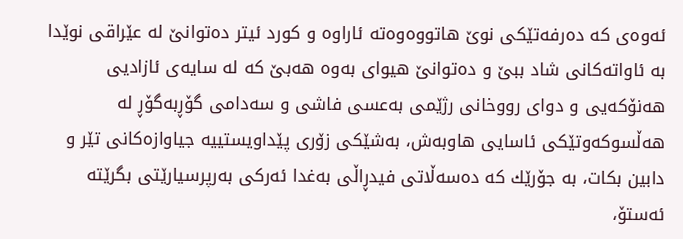ئه‌وه‌ى كه‌ ده‌رفه‌تێكى نوێ هاتووه‌وه‌ته‌ ئاراوه‌ و كورد ئیتر ده‌توانێ له‌ عێراقى نوێدا به‌ ئاواته‌كانى شاد ببێ و ده‌توانێ هیواى به‌وه‌ هه‌بێ كه‌ له‌ سایه‌ى ئازادیى هه‌نۆكه‌یى و دواى رووخانى رژێمى به‌عسى فاشى و سه‌دامى گۆڕبه‌گۆڕ له‌ هه‌ڵسوكه‌وتێكى ئاسایى هاوبه‌ش، به‌شێكى زۆرى پێداویستییه‌ جیاوازه‌كانى تێر و دابین بكات، به‌ جۆرێك كه‌ ده‌سه‌ڵاتى فیدڕاڵى به‌غدا ئه‌ركى به‌رپرسیارێتى بگرێته‌ ئه‌ستۆ،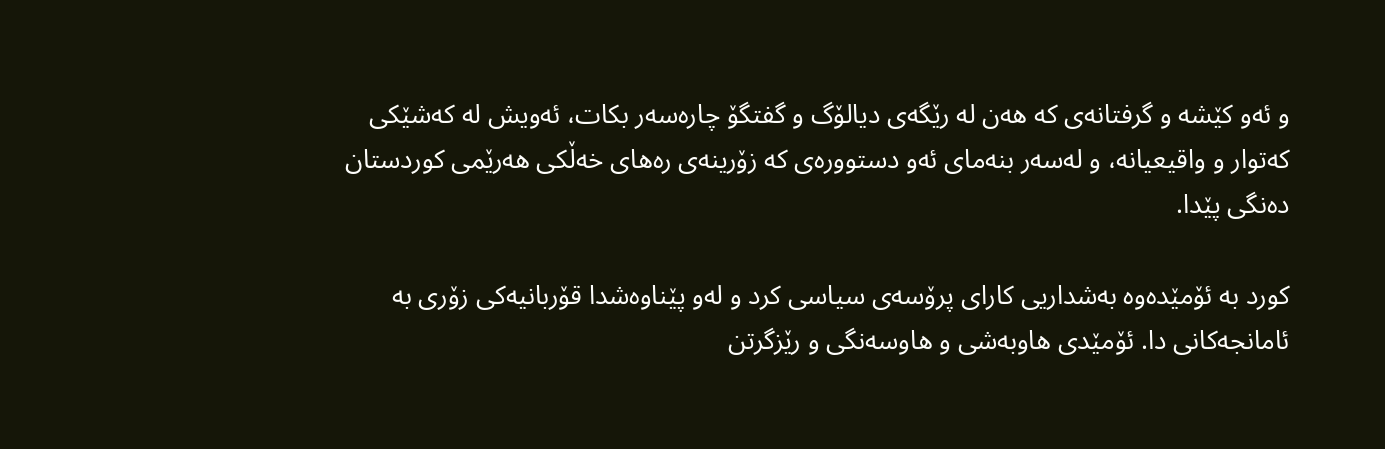و ئه‌و كێشه‌ و گرفتانه‌ى كه‌ هه‌ن له‌ رێگه‌ى دیالۆگ و گفتگۆ چاره‌سه‌ر بكات، ئه‌ویش له‌ كه‌شێكى كه‌توار و واقیعیانه‌، و له‌سه‌ر بنه‌ماى ئه‌و دستووره‌ى كه‌ زۆرینه‌ى ره‌هاى خه‌ڵكى هه‌رێمى كوردستان ده‌نگى پێدا.

كورد به‌ ئۆمێده‌وه‌ به‌شداریى كاراى پرۆسه‌ى سیاسى كرد و له‌و پێناوه‌شدا قۆربانیه‌كى زۆرى به‌ ئامانجه‌كانى دا. ئۆمێدى هاوبه‌شى و هاوسه‌نگى و رێزگرتن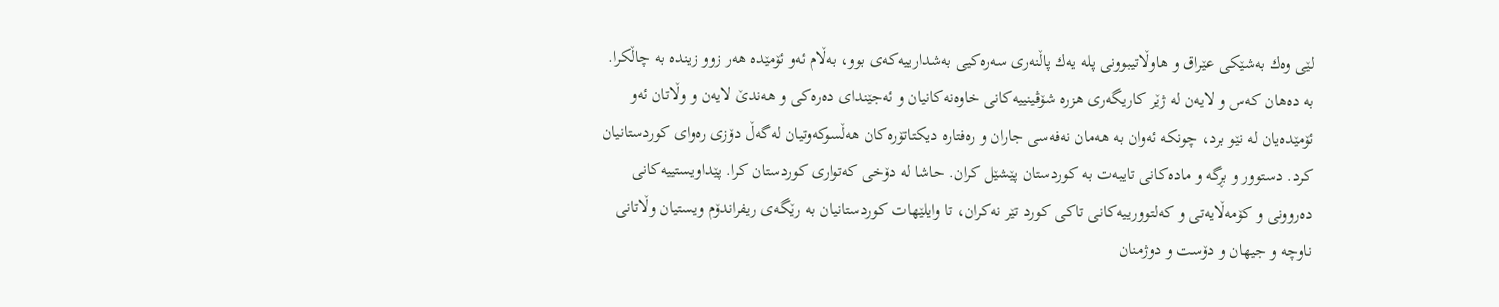لێى وه‌ك به‌شێكى عێراق و هاوڵاتیبوونى پله‌ یه‌ك پاڵنه‌رى سه‌ره‌كیى به‌شدارییه‌كه‌ى بوو، به‌ڵام ئه‌و ئۆمێده‌ هه‌ر زوو زینده‌ به‌ چاڵكرا. به‌ ده‌هان كه‌س و لایه‌ن له‌ ژێر كاریگه‌رى هزره‌ شۆڤینییه‌كانى خاوه‌نه‌كانیان و ئه‌جێنداى ده‌ره‌كى و هه‌ندێ لایه‌ن و وڵاتان ئه‌و ئۆمێده‌یان له‌ نێو برد، چونكه‌ ئه‌وان به‌ هه‌مان نه‌فه‌سى جاران و ره‌فتاره‌ دیكتاتۆره‌كان هه‌ڵسوكه‌وتیان له‌گه‌ڵ دۆزى ره‌واى كوردستانیان كرد. دستوور و بڕگه‌ و ماده‌كانى تایبه‌ت به‌ كوردستان پێشێل كران. حاشا له‌ دۆخى كه‌توارى كوردستان كرا. پێداویستییه‌كانى ده‌روونى و كۆمه‌ڵایه‌تى و كه‌لتوورییه‌كانى تاكى كورد تێر نه‌كران، تا وایلێهات كوردستانیان به‌ رێگه‌ى ریفراندۆم ویستیان وڵاتانى ناوچه‌ و جیهان و دۆست و دوژمنان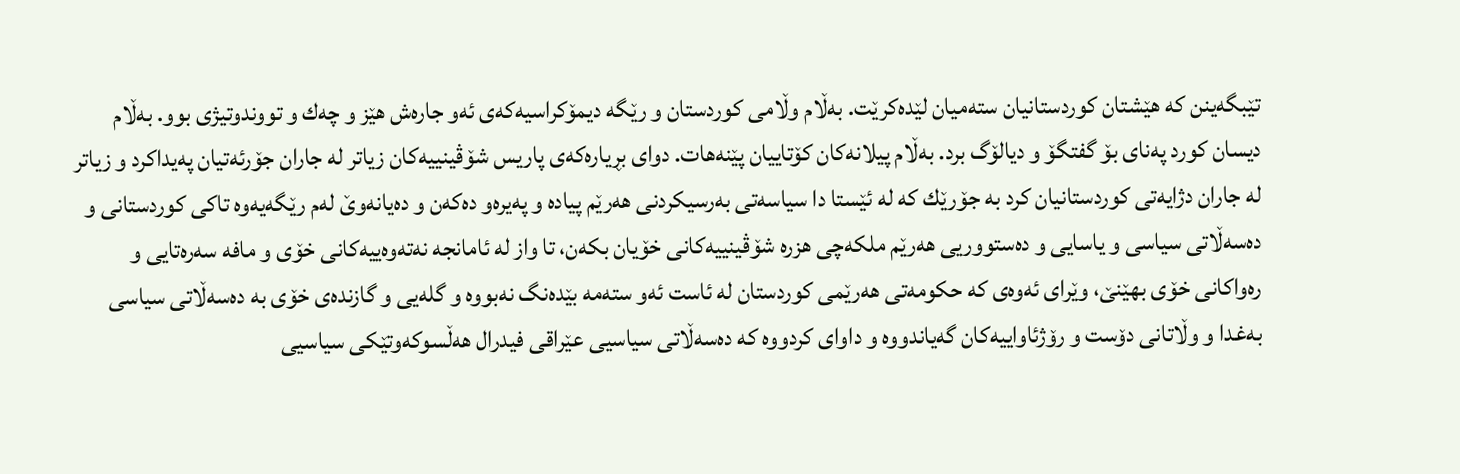تێبگه‌ینن كه‌ هێشتان كوردستانیان سته‌میان لێده‌كرێت. به‌ڵام وڵامى كوردستان و رێگه‌ دیمۆكراسیه‌كه‌ى ئه‌و جاره‌ش هێز و چه‌ك و تووندوتیژى بوو. به‌ڵام دیسان كورد په‌ناى بۆ گفتگۆ و دیالۆگ برد. به‌ڵام پیلانه‌كان كۆتاییان پێنه‌هات. دواى بڕیاره‌كه‌ى پاریس شۆڤینییه‌كان زیاتر له‌ جاران جۆرئه‌تیان په‌یداكرد و زیاتر له‌ جاران دژایه‌تى كوردستانیان كرد به‌ جۆرێك كه‌ له‌ ئێستا دا سیاسه‌تى به‌رسیكردنى هه‌رێم پیاده‌ و په‌یره‌و ده‌كه‌ن و ده‌یانه‌وێ له‌م رێگه‌یه‌وه‌ تاكى كوردستانى و ده‌سه‌ڵاتى سیاسى و یاسایى و ده‌ستووریى هه‌رێم ملكه‌چى هزره‌ شۆڤینییه‌كانى خۆیان بكه‌ن، تا واز له‌ ئامانجه‌ نه‌ته‌وه‌ییه‌كانى خۆى و مافه‌ سه‌ره‌تایى و ره‌واكانى خۆى بهێنێ، وێراى ئه‌وه‌ى كه‌ حكومه‌تى هه‌رێمى كوردستان له‌ ئاست ئه‌و سته‌مه‌ بێده‌نگ نه‌بووه‌ و گله‌یى و گازنده‌ى خۆى به‌ ده‌سه‌ڵاتى سیاسى به‌غدا و وڵاتانى دۆست و رۆژئاواییه‌كان گه‌یاندووه‌ و داواى كردووه‌ كه‌ ده‌سه‌ڵاتى سیاسیى عێراقى فیدرال هه‌ڵسوكه‌وتێكى سیاسیى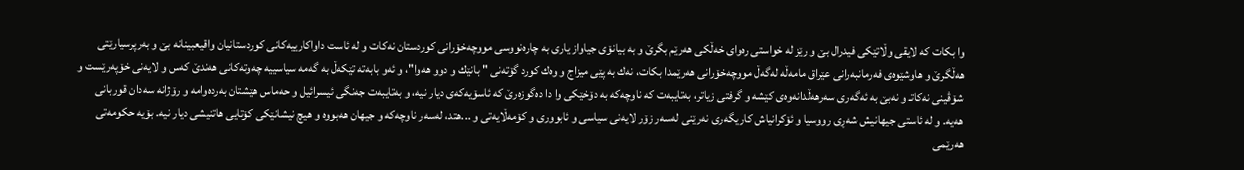وا بكات كه‌ لایقى وڵاتێكى فیدرال بێ و رێز له‌ خواستى ره‌واى خه‌ڵكى هه‌رێم بگرێ و به‌ بیانۆى جیاواز یارى به‌ چاره‌نووسى مووچه‌خۆرانى كوردستان نه‌كات و له‌ ئاست داواكارییه‌كانى كوردستانیان واقیعبینانه‌ بێ و به‌رپرسیارێتى هه‌ڵگرێ و هاوشێوه‌ى فه‌رمانبه‌رانى عێراق مامه‌ڵه‌ له‌گه‌ڵ مووچه‌خۆرانى هه‌رێمدا بكات، نه‌ك به‌ پێى میزاج و وه‌ك كورد گۆته‌نى " بانێك و دوو هه‌وا"، و ئه‌و بابه‌ته‌ تێكه‌ڵ به‌ گه‌مه‌ سیاسییه‌ چه‌وته‌كانى هه‌ندێ كه‌س و لایه‌نى خۆپه‌رێست و شۆڤینى نه‌كاتـ و نه‌بێ به‌ ئه‌گه‌رى سه‌رهه‌ڵدانه‌وه‌ى كێشه‌ و گرفتى زیاتر، به‌تایبه‌ت كه‌ ناوچه‌كه‌ به‌ دۆخێكى وا دا ده‌گوزه‌رێ كه‌ ئاسۆیه‌كه‌ى دیار نیه‌، و به‌تایبه‌ت جه‌نگى ئیسرائیل و حه‌ماس هێشتان به‌رده‌وامه‌ و رۆژانه‌ سه‌دان قوربانى هه‌یه‌. و له‌ ئاستى جیهانیش شه‌ڕى رووسیا و ئۆكرانیاش كاریگه‌رى نه‌رێنى له‌سه‌ر زۆر لایه‌نى سیاسى و ئابوورى و كۆمه‌ڵایه‌تى و ...هتد، له‌سه‌ر ناوچه‌كه‌ و جیهان هه‌بووه‌ و هیچ نیشانێكى كۆتایى هاتنیشى دیار نیه‌. بۆیه‌ حكومه‌تى هه‌رێمى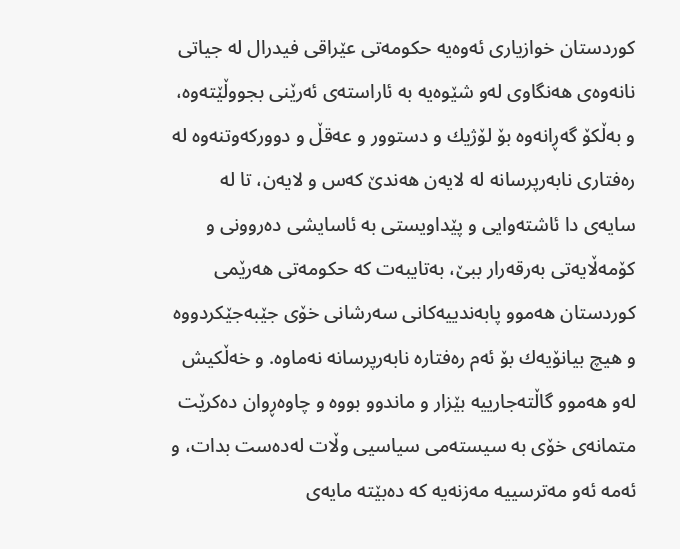كوردستان خوازیارى ئه‌وه‌یه‌ حكومه‌تى عێراقى فیدرال له‌ جیاتى نانه‌وه‌ى هه‌نگاوى له‌و شێوه‌یه‌ به‌ ئاراسته‌ى ئه‌رێنى بجووڵێته‌وه‌، و به‌ڵكۆ گه‌ڕانه‌وه‌ بۆ لۆژیك و دستوور و عه‌قڵ و دووركه‌وتنه‌وه‌ له‌ ره‌فتارى نابه‌رپرسانه‌ له‌ لایه‌ن هه‌ندێ كه‌س و لایه‌ن، تا له‌ سایه‌ى دا ئاشته‌وایى و پێداویستى به‌ ئاسایشى ده‌روونى و كۆمه‌ڵایه‌تى به‌رقه‌رار ببێ، به‌تایبه‌ت كه‌ حكومه‌تى هه‌رێمى كوردستان هه‌موو پابه‌ندییه‌كانى سه‌رشانى خۆى جێبه‌جێكردووه‌ و هیچ بیانۆیه‌ك بۆ ئه‌م ره‌فتاره‌ نابه‌رپرسانه‌ نه‌ماوه‌. و خه‌ڵكیش له‌و هه‌موو گاڵته‌جارییه‌ بێزار و ماندوو بووه‌ و چاوه‌ڕوان ده‌كرێت متمانه‌ى خۆى به‌ سیسته‌مى سیاسیى وڵات له‌ده‌ست بدات، و ئه‌مه‌ ئه‌و مه‌ترسییه‌ مه‌زنه‌یه‌ كه‌ ده‌بێته‌ مایه‌ى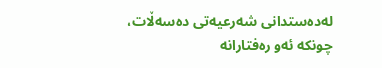له‌ده‌ستدانى شه‌رعیه‌تى ده‌سه‌ڵات، چونكه‌ ئه‌و ره‌فتارانه‌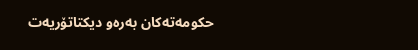حكومه‌ته‌كان به‌ره‌و دیكتاتۆریه‌ت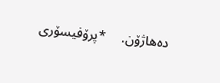ده‌هاژۆن.     *پرۆفیسۆرى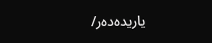یاریده‌ده‌ر/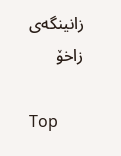زانینگه‌ى زاخۆ

Top